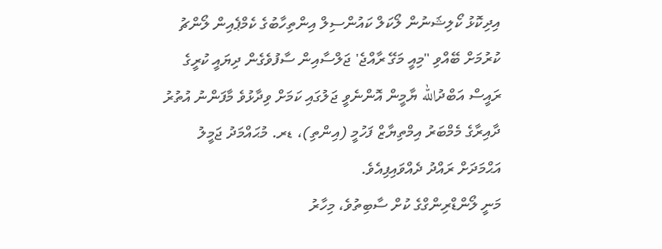އިދިކޮޅު ކޯލިޝަނުން ލޯކަލް ކައުންސިލް އިންތިހާބުގެ ކެމްޕެއިން ލޯންޗު ކުރުމަށް ބޭއްވި "މިއީ މަގޭ ރާއްޖެ' ޖަލްސާއިން ސާފުވެގެން ދިޔައީ ކުރީގެ ރައީސް އަބްދުالله ޔާމީން އޮންނެވީ ޖަލުގައި ކަމަށް ވިދާޅުވެ މާފަންނު އުތުރު ދާއިރާގެ މެމްބަރު އިމްތިޔާޒް ފަހުމީ (އިންތި)، ޑރ. މުޙައްމަދު ޖަމީލު އަޙްމަދަށް ރައްދު ދެއްވައިފިއެވެ.
މަނީ ލޯންޑްރިންގްގެ ކުށް ސާބިތުވެ، މިހާރު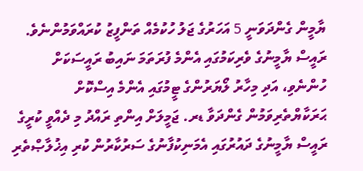ޔާމީން ގެންދަވަނީ 5 އަހަރުގެ ޖަލު ހުކުމެއް ތަންފީޒު ކުރައްވަމުންނެވެ.
ރައީސް ޔާމީނުގެ ވެރިކަމުގައި އެންމެ ފުރަތަމަ ނައިބު ރައީސަކަށް ހުންނެވި، އަދި މިހާރު ލޯޔަރުންގެ ޓީމުގައި އެންމެ އިސްކޮށް ޙަރަކާޔްތެރިވަމުން ގެންދަވާ ޑރ. ޖަމީލަށް އިންތި ރައްދު މި ދެއްވީ ކުރީގެ ރައީސް ޔާމީނުގެ ދައުރުގައި އެމަނިކުފާނުގެ ސަރުކާރުން ކުރި އިޚުލާޞްތެރި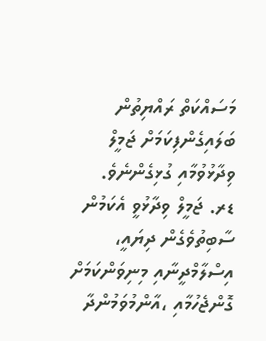މަސައްކަތް ރައްޔިތުން ބަލައިގެންފިކަމަށް ޖަމީލް ވިދާޅުވުމާއި ގުޅިގެންނެވެ.
ޑރ. ޖަމީލް ވިދާޅުވީ އެކަމުން ސާބިތުވެގެން ދިޔައީ، އިސްލާމްދީނާއި މިނިވަންކަމަށް ގޮންޖެހުމާއި ،އާންމުވަމުންދާ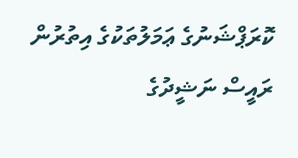ކޮރަޕްޝަނުގެ ޢަމަލުތަކުގެ އިތުރުން ރައީސް ނަޝީދުގެ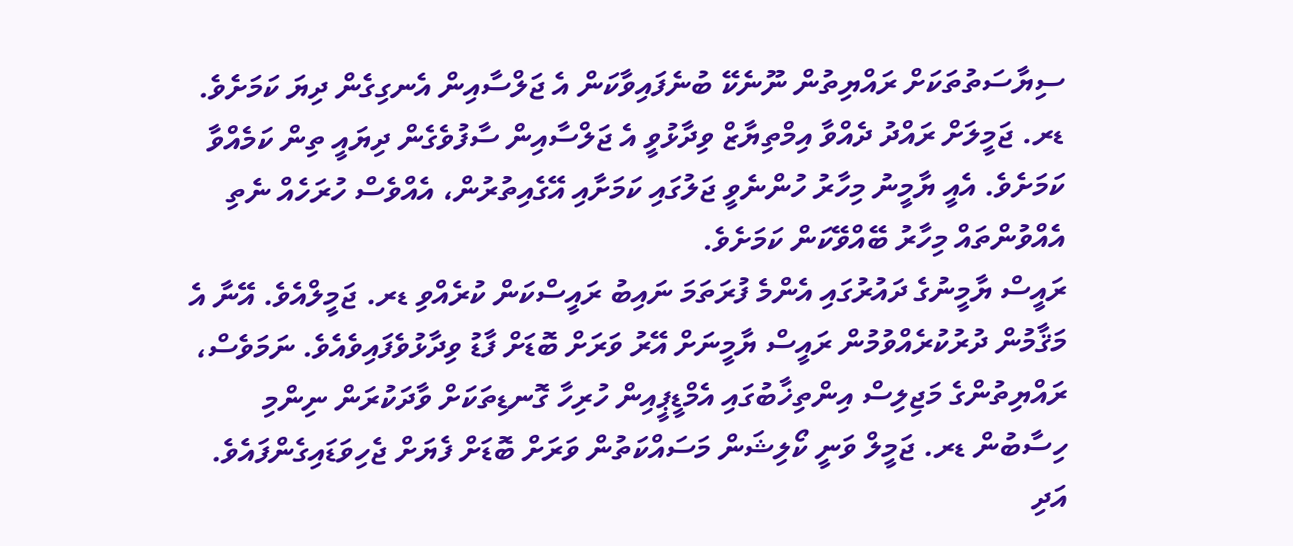ސިޔާސަތުތަކަށް ރައްޔިތުން ނޫނެކޭ ބުނެފައިވާކަން އެ ޖަލްސާއިން އެނގިގެން ދިޔަ ކަމަށެވެ.
ޑރ. ޖަމީލަށް ރައްދު ދެއްވާ އިމްތިޔާޒް ވިދާޅުވީ އެ ޖަލްސާއިން ސާފުވެގެން ދިޔައީ ތިން ކަމެއްވާ ކަމަށެވެ. އެއީ ޔާމީނު މިހާރު ހުންނެވީ ޖަލުގައި ކަމަށާއި އޭގެއިތުރުން، އެއްވެސް ހުރަހެއް ނެތި އެއްވުންތައް މިހާރު ބޭއްވޭކަން ކަމަށެވެ.
ރައީސް ޔާމީނުގެ ދައުރުގައި އެންމެ ފުރަތަމަ ނައިބު ރައީސްކަން ކުރެއްވި ޑރ. ޖަމީލްއެވެ. އޭނާ އެ މަޤާމުން ދުރުކުރެއްވުމުން ރައީސް ޔާމީނަށް އޭރު ވަރަށް ބޮޑަށް ފާޑު ވިދާޅުވެފައިވެއެވެ. ނަމަވެސް، ރައްޔިތުންގެ މަޖިލިސް އިންތިޚާބުގައި އެމްޑީޕީއިން ހުރިހާ ގޮނޑިތަކަށް ވާދަކުރަން ނިންމި ހިސާބުން ޑރ. ޖަމީލް ވަނީ ކޯލިޝަން މަސައްކަތުން ވަރަށް ބޮޑަށް ފެޔަށް ޖެހިވަޑައިގެންފައެވެ. އަދި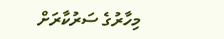މިހާރުގެ ސަރުކާރަށް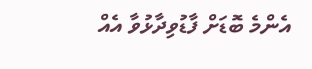އެންމެ ބޮޑަށް ފާޑުވިދާޅުވާ އެއް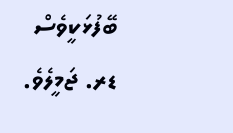ބޭފުޅަކީވެސް ޑރ. ޖަމީލެވެ.